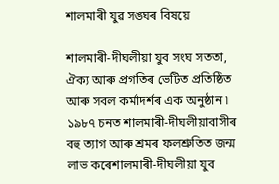শালমাৰী যুৱ সঙ্ঘৰ বিষয়ে

শালমাৰী-দীঘলীয়া যুব সংঘ সততা, ঐক্য আৰু প্ৰগতিৰ ভেটিত প্ৰতিষ্ঠিত আৰু সবল কৰ্মাদৰ্শৰ এক অনুষ্ঠান ৷ ১৯৮৭ চনত শালমাৰী-দীঘলীয়াবাসীৰ বহু ত্যাগ আৰু শ্ৰমৰ ফলশ্ৰুতিত জন্ম লাভ কৰেশালমাৰী-দীঘলীয়া যুব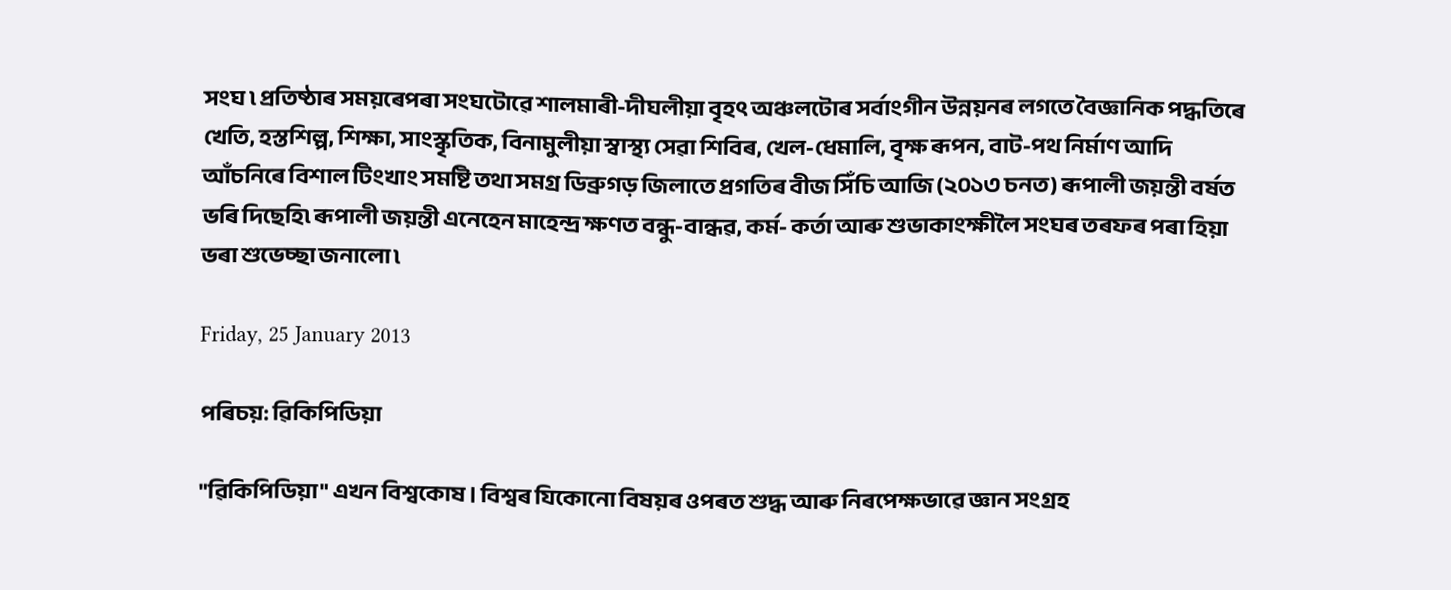সংঘ ৷ প্ৰতিষ্ঠাৰ সময়ৰেপৰা সংঘটোৱে শালমাৰী-দীঘলীয়া বৃহৎ অঞ্চলটোৰ সৰ্বাংগীন উন্নয়নৰ লগতে বৈজ্ঞানিক পদ্ধতিৰে খেতি, হস্তশিল্প, শিক্ষা, সাংস্কৃতিক, বিনামুলীয়া স্বাস্থ্য সেৱা শিবিৰ, খেল-ধেমালি, বৃক্ষ ৰূপন, বাট-পথ নিৰ্মাণ আদি আঁচনিৰে বিশাল টিংখাং সমষ্টি তথা সমগ্ৰ ডিব্ৰুগড় জিলাতে প্ৰগতিৰ বীজ সিঁচি আজি (২০১৩ চনত) ৰূপালী জয়ন্তী বৰ্ষত ভৰি দিছেহি৷ ৰূপালী জয়ন্তী এনেহেন মাহেন্দ্ৰ ক্ষণত বন্ধু-বান্ধৱ, কৰ্ম- কৰ্তা আৰু শুভাকাংক্ষীলৈ সংঘৰ তৰফৰ পৰা হিয়া ভৰা শুভেচ্ছা জনালো ৷

Friday, 25 January 2013

পৰিচয়: ৱিকিপিডিয়া

"ৱিকিপিডিয়া" এখন বিশ্বকোষ। বিশ্বৰ যিকোনো বিষয়ৰ ওপৰত শুদ্ধ আৰু নিৰপেক্ষভাৱে জ্ঞান সংগ্ৰহ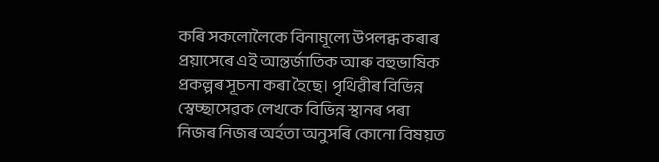কৰি সকলোলৈকে বিনামূল্যে উপলব্ধ কৰাৰ প্ৰয়াসেৰে এই আন্তৰ্জাতিক আৰু বহুভাষিক প্ৰকল্পৰ সূচনা কৰা হৈছে। পৃথিৱীৰ বিভিন্ন স্বেচ্ছাসেৱক লেখকে বিভিন্ন স্থানৰ পৰা নিজৰ নিজৰ অৰ্হতা অনুসৰি কোনো বিষয়ত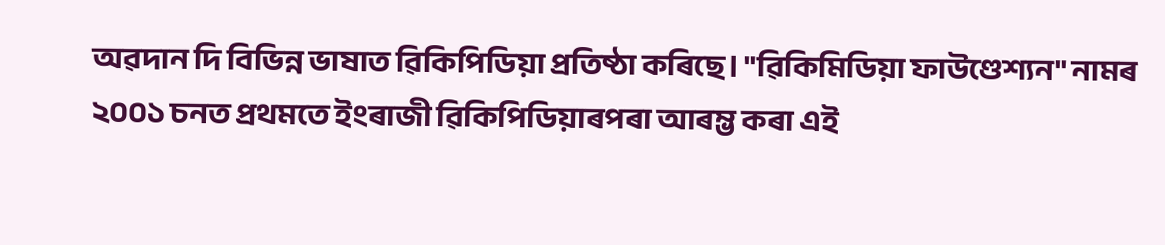অৱদান দি বিভিন্ন ভাষাত ৱিকিপিডিয়া প্ৰতিষ্ঠা কৰিছে। "ৱিকিমিডিয়া ফাউণ্ডেশ্যন" নামৰ ২০০১ চনত প্ৰথমতে ইংৰাজী ৱিকিপিডিয়াৰপৰা আৰম্ভ কৰা এই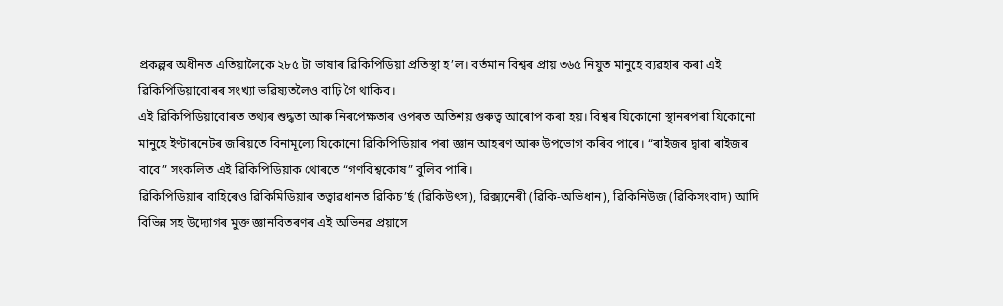প্ৰকল্পৰ অধীনত এতিয়ালৈকে ২৮৫ টা ভাষাৰ ৱিকিপিডিয়া প্ৰতিস্থা হ’ল। বৰ্তমান বিশ্বৰ প্ৰায় ৩৬৫ নিযুত মানুহে ব্যৱহাৰ কৰা এই ৱিকিপিডিয়াবোৰৰ সংখ্যা ভৱিষ্যতলৈও বাঢ়ি গৈ থাকিব।
এই ৱিকিপিডিয়াবোৰত তথ্যৰ শুদ্ধতা আৰু নিৰপেক্ষতাৰ ওপৰত অতিশয় গুৰুত্ব আৰোপ কৰা হয়। বিশ্বৰ যিকোনো স্থানৰপৰা যিকোনো মানুহে ইণ্টাৰনেটৰ জৰিয়তে বিনামূল্যে যিকোনো ৱিকিপিডিয়াৰ পৰা জ্ঞান আহৰণ আৰু উপভোগ কৰিব পাৰে। “ৰাইজৰ দ্বাৰা ৰাইজৰ বাবে” সংকলিত এই ৱিকিপিডিয়াক থোৰতে “গণবিশ্বকোষ” বুলিব পাৰি।
ৱিকিপিডিয়াৰ বাহিৰেও ৱিকিমিডিয়াৰ তত্বাৱধানত ৱিকিচ’ৰ্ছ (ৱিকিউৎস), ৱিক্স্যনেৰী (ৱিকি-অভিধান), ৱিকিনিউজ (ৱিকিসংবাদ) আদি বিভিন্ন সহ উদ্যোগৰ মুক্ত জ্ঞানবিতৰণৰ এই অভিনৱ প্ৰয়াসে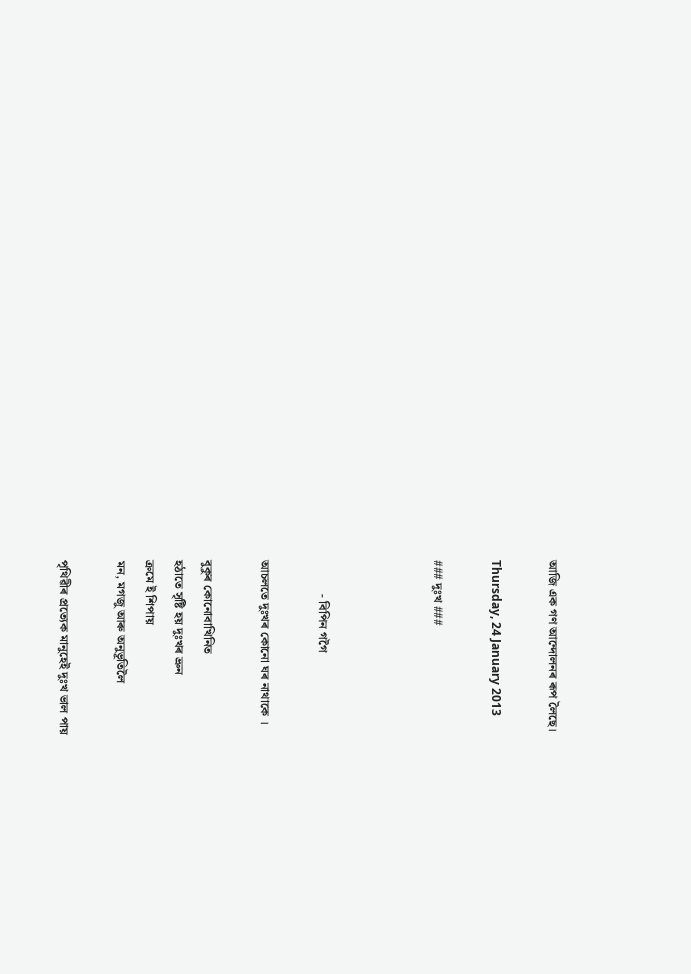আজি এক গণ আন্দোলনৰ ৰূপ লৈছে।

Thursday, 24 January 2013

### দুঃখ ###



           - বিপিন গগৈ

আচলতে দুঃখৰ কোনো ঘৰ নাথাকে ।

বুকুৰ কোনোবাখিনিত
হঠাতে সৃষ্টি হয় দুঃখৰ ভ্রুন
ক্ৰমে ই শিপায়
মন, মগজু আৰু অনুভূতিলৈ

পৃথিৱীৰ প্ৰত্যেক মানুহেই দুঃখ ভাল পায়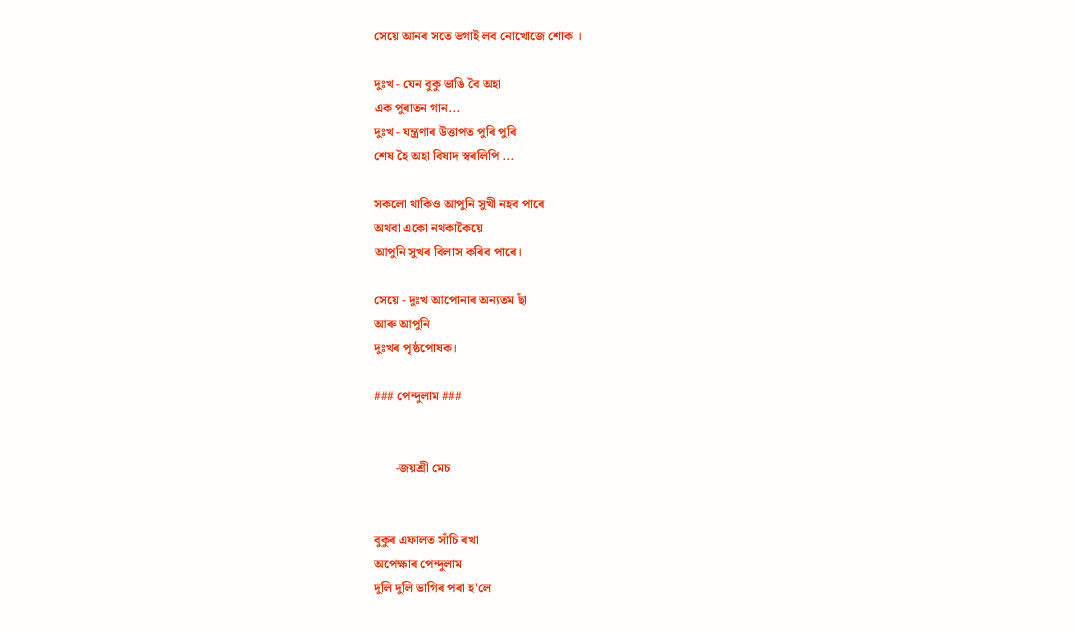সেয়ে আনৰ সতে ভগাই লব নোখোজে শোক ।

দুঃখ - যেন বুকু ভাঙি বৈ অহা
এক পুৰাতন গান...
দুঃখ - যন্ত্ৰণাৰ উত্তাপত পুৰি পুৰি
শেষ হৈ অহা বিষাদ স্বৰলিপি ...

সকলো থাকিও আপুনি সুখী নহব পাৰে
অথবা একো নথকাকৈয়ে
আপুনি সুখৰ বিলাস কৰিব পাৰে।

সেয়ে - দুঃখ আপোনাৰ অন্যতম ছাঁ
আৰু আপুনি
দুঃখৰ পৃষ্ঠপোষক।

### পেন্দুলাম ###


       -জয়শ্ৰী মেচ


বুকুৰ এফালত সাঁচি ৰখা
অপেক্ষাৰ পেন্দুলাম
দুলি দুলি ভাগিৰ পৰা হ'লে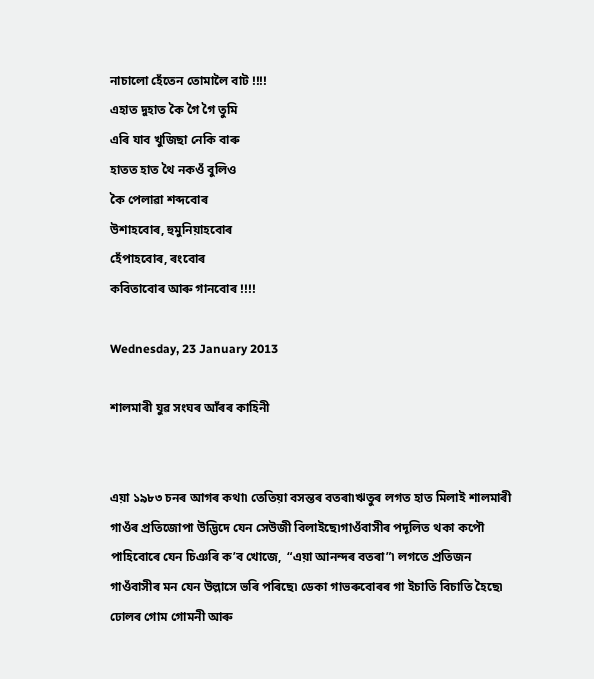নাচালো হেঁতেন তোমালৈ বাট !!!!
এহাত দুহাত কৈ গৈ গৈ তুমি
এৰি যাব খুজিছা নেকি বাৰু
হাতত হাত থৈ নকওঁ বুলিও
কৈ পেলাৱা শব্দবোৰ
উশাহবোৰ, হুমুনিয়াহবোৰ
হেঁপাহবোৰ, ৰংবোৰ
কবিতাবোৰ আৰু গানবোৰ !!!!

Wednesday, 23 January 2013

শালমাৰী যুৱ সংঘৰ আঁৰৰ কাহিনী


এয়া ১৯৮৩ চনৰ আগৰ কথা৷ তেতিয়া বসন্তৰ বতৰা৷ঋতুৰ লগত হাত মিলাই শালমাৰী গাওঁৰ প্ৰতিজোপা উদ্ভিদে যেন সেউজী বিলাইছে৷গাওঁবাসীৰ পদূলিত থকা কপৌ পাহিবোৰে যেন চিঞৰি ক’ব খোজে,  “এয়া আনন্দৰ বতৰা”৷ লগতে প্ৰতিজন গাওঁবাসীৰ মন যেন উল্লাসে ভৰি পৰিছে৷ ডেকা গাভৰুবোৰৰ গা ইচাতি বিচাতি হৈছে৷ ঢোলৰ গোম গোমনী আৰু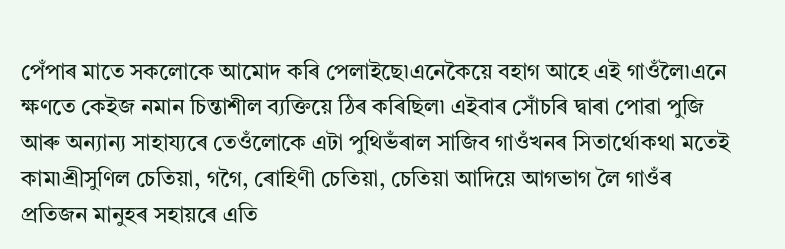পেঁপাৰ মাতে সকলোকে আমোদ কৰি পেলাইছে৷এনেকৈয়ে বহাগ আহে এই গাওঁলৈ৷এনে ক্ষণতে কেইজ নমান চিন্তাশীল ব্যক্তিয়ে ঠিৰ কৰিছিল৷ এইবাৰ সোঁচৰি দ্বাৰা পোৱা পুজি আৰু অন্যান্য সাহায্যৰে তেওঁলোকে এটা পুথিভঁৰাল সাজিব গাওঁখনৰ সিতাৰ্থে৷কথা মতেই কাম৷শ্ৰীসুণিল চেতিয়া, গগৈ, ৰোহিণী চেতিয়া, চেতিয়া আদিয়ে আগভাগ লৈ গাওঁৰ প্ৰতিজন মানুহৰ সহায়ৰে এতি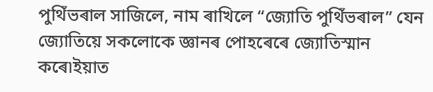পুথিঁভৰাল সাজিলে, নাম ৰাখিলে “জ্যোতি পুথিঁভৰাল” যেন জ্যোতিয়ে সকলোকে জ্ঞানৰ পোহৰেৰে জ্যোতিস্মান কৰে৷ইয়াত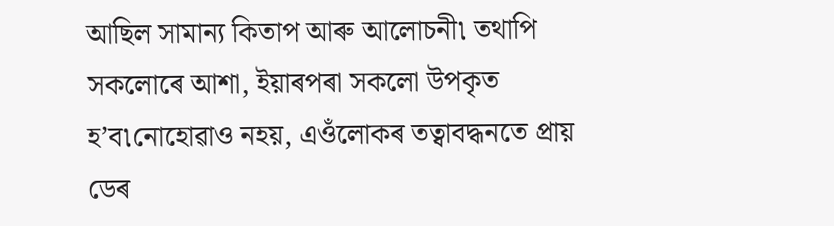আছিল সামান্য কিতাপ আৰু আলোচনী৷ তথাপি সকলোৰে আশা, ইয়াৰপৰা সকলো উপকৃত হ’ব৷নোহোৱাও নহয়, এওঁলোকৰ তত্বাবদ্ধনতে প্ৰায় ডেৰ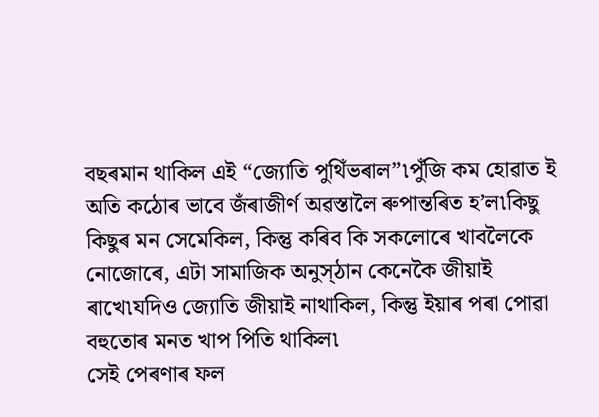বছৰমান থাকিল এই “জ্যোতি পুথিঁভৰাল”৷পুঁজি কম হোৱাত ই অতি কঠোৰ ভাবে জঁৰাজীৰ্ণ অৱস্তালৈ ৰুপান্তৰিত হ’ল৷কিছু কিছুৰ মন সেমেকিল, কিন্তু কৰিব কি সকলোৰে খাবলৈকে নোজোৰে, এটা সামাজিক অনুস্ঠান কেনেকৈ জীয়াই ৰাখে৷যদিও জ্যোতি জীয়াই নাথাকিল, কিন্তু ইয়াৰ পৰা পোৱা বহুতোৰ মনত খাপ পিতি থাকিল৷
সেই পেৰণাৰ ফল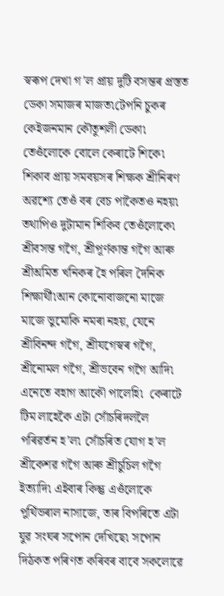স্বৰূপ দেখা গ’ল প্ৰায় দুটি বসন্তৰ প্ৰস্তত ডেকা সমাজৰ মাজত৷টেপনি চুকৰ কেইজনমান কৌতুশলী ডেকা৷ তেওঁলোকে বোলে কেৰাটে শিকে৷ শিকাব প্ৰায় সমবয়সৰ শিক্ষক শ্ৰীনিৰণ অৱশ্যে তেওঁ বৰ বেচ পাকৈতও নহয়৷ তথাপিও দুটামান শিকিব তেওঁলোকে৷ শ্ৰীবসন্ত গগৈ, শ্ৰীপূৰ্ণকান্ত গগৈ আৰু শ্ৰীঅমিত খনিকৰ হৈ পৰিল দৈনিক শিক্ষাৰ্থী৷আন কোনোবাজনো মাজে মাজে ভুমোকি নমৰা নহয়, যেনে শ্ৰীবিনন্দ গগৈ, শ্ৰীযগেস্বৰ গগৈ, শ্ৰীনোমল গগৈ, শ্ৰীভবেন গগৈ আদি৷ এনেতে বহাগ আকৌ পালেহি৷  কেৰাটে টিম লাহেকৈ এটা সোঁচৰিদললৈ পৰিৱৰ্তন হ’ল৷ সোঁচৰিত যোগ হ’ল শ্ৰীকেশৱ গগৈ আৰু শ্ৰীচুচিল গগৈ ইত্যাদি৷ এইবাৰ কিন্তু এওঁলোকে পুথিঁভৰাল নাসাজে, তাৰ বিপৰিতে এটা যুৱ সংঘৰ সপোন দেখিছে৷ সপোন দিঠকত পৰিণত কৰিবৰ বাবে সকলোৱে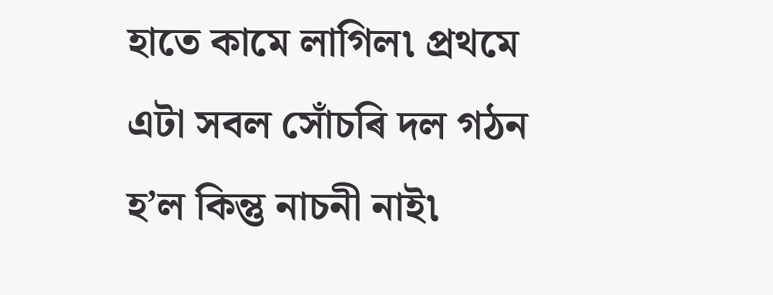হাতে কামে লাগিল৷ প্ৰথমে এটা সবল সোঁচৰি দল গঠন হ’ল কিন্তু নাচনী নাই৷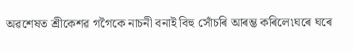অৱশেষত শ্ৰীকেশৱ গগৈকে নাচনী বনাই বিহু সোঁচৰি আৰম্ভ কৰিলে৷ঘৰে ঘৰে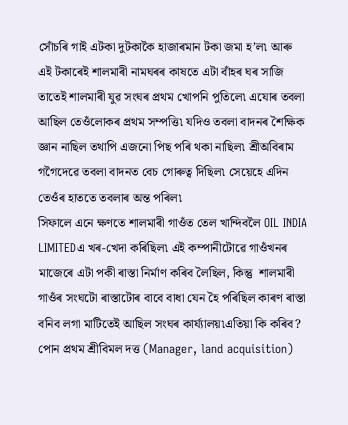সোঁচৰি গাই এটকা দুটকাকৈ হাজাৰমান টকা জমা হ’ল৷ আৰু এই টকাৰেই শালমাৰী নামঘৰৰ কাষতে এটা বাঁহৰ ঘৰ সাজি তাতেই শালমাৰী যুৱ সংঘৰ প্ৰথম খোপনি পুতিলে৷ এযোৰ তবলা আছিল তেওঁলোকৰ প্ৰথম সম্পত্তি৷ যদিও তবলা বাদনৰ শৈক্ষিক জ্ঞান নাছিল তথাপি এজনো পিছ পৰি থকা নাছিল৷ শ্ৰীঅবিৰাম গগৈদেৱে তবলা বাদনত বেচ গোৰুত্ব দিছিল৷ সেয়েহে এদিন তেওঁৰ হাততে তবলাৰ অন্ত পৰিল৷
সিফালে এনে ক্ষণতে শালমাৰী গাওঁত তেল খান্দিবলৈ OIL INDIA LIMITEDএ খৰ-খেদা কৰিছিল৷ এই কম্পানীটোৱে গাওঁখনৰ মাজেৰে এটা পকী ৰাস্তা নিৰ্মাণ কৰিব লৈছিল, কিন্তু  শালমাৰী গাওঁৰ সংঘটো ৰাস্তাটোৰ বাবে বাধা যেন হৈ পৰিছিল কাৰণ ৰাস্তা বনিব লগা মাটিতেই আছিল সংঘৰ কাৰ্য্যালয়৷এতিয়া কি কৰিব? পোন প্ৰথম শ্ৰীবিমল দত্ত (Manager, land acquisition)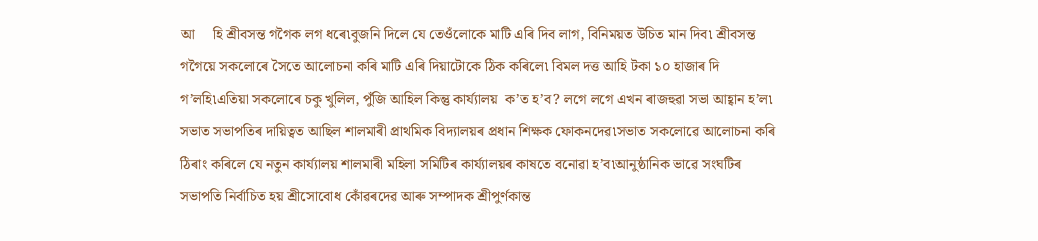আ     হি শ্ৰীবসন্ত গগৈক লগ ধৰে৷বুজনি দিলে যে তেওঁলোকে মাটি এৰি দিব লাগ, বিনিময়ত উচিত মান দিব৷ শ্ৰীবসন্ত গগৈয়ে সকলোৰে সৈতে আলোচনা কৰি মাটি এৰি দিয়াটোকে ঠিক কৰিলে৷ বিমল দত্ত আহি টকা ১০ হাজাৰ দি গ’লহি৷এতিয়া সকলোৰে চকু খুলিল, পুঁজি আহিল কিন্তু কাৰ্য্যালয়  ক’ত হ’ব? লগে লগে এখন ৰাজহুৱা সভা আহ্বান হ’ল৷ সভাত সভাপতিৰ দায়িত্বত আছিল শালমাৰী প্ৰাথমিক বিদ্যালয়ৰ প্ৰধান শিক্ষক ফোকনদেৱ৷সভাত সকলোৱে আলোচনা কৰি ঠিৰাং কৰিলে যে নতুন কাৰ্য্যালয় শালমাৰী মহিলা সমিটিৰ কাৰ্য্যালয়ৰ কাষতে বনোৱা হ’ব৷আনুষ্ঠানিক ভাৱে সংঘটিৰ সভাপতি নিৰ্বাচিত হয় শ্ৰীসোবোধ কোঁৱৰদেৱ আৰু সম্পাদক শ্ৰীপুৰ্ণকান্ত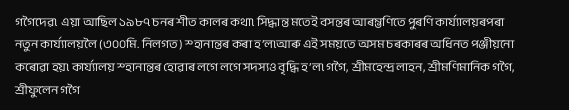গগৈদেৱ৷  এয়া আছিল ১৯৮৭ চনৰ শীত কালৰ কথা৷ সিদ্ধান্ত মতেই বসন্তৰ আৰম্ভণিতে পুৰণি কাৰ্য্যালয়ৰপৰা নতুন কাৰ্য্যালয়লৈ (৩০০মি. নিলগত) স্হানান্তৰ কৰা হ’ল৷আৰু এই সময়তে অসম চৰকাৰৰ অধিনত পঞ্জীয়নো কৰোৱা হয়৷ কাৰ্য্যালয় স্হানান্তৰ হোৱাৰ লগে লগে সদস্যও বৃদ্ধি হ’ল৷ গগৈ, শ্ৰীমহেন্দ্ৰ লাহন, শ্ৰীমণিমানিক গগৈ, শ্ৰীফুলেন গগৈ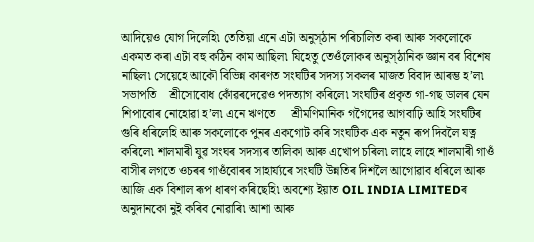আদিয়েও যোগ দিলেহি৷ তেতিয়া এনে এটা অনুস্ঠান পৰিচালিত কৰা আৰু সকলোকে একমত কৰা এটা বহু কঠিন কাম আছিল৷ যিহেতু তেওঁলোকৰ অনুস্ঠানিক জ্ঞান বৰ বিশেষ নাছিল৷ সেয়েহে আকৌ বিভিন্ন কাৰণত সংঘটিৰ সদস্য সকলৰ মাজত বিবাদ আৰম্ভ হ’ল৷ সভাপতি    শ্ৰীসোবোধ কোঁৱৰদেৱেও পদত্যাগ কৰিলে৷ সংঘটিৰ প্ৰকৃত গা-গছ ডালৰ যেন শিপাবোৰ নোহোৱা হ’ল৷ এনে ঋণতে     শ্ৰীমণিমানিক গগৈদেৱ আগবাঢ়ি আহি সংঘটিৰ গুৰি ধৰিলেহি আৰু সকলোকে পুনৰ একগোট কৰি সংঘটিক এক নতুন ৰূপ দিবলৈ যত্ন কৰিলে৷ শালমাৰী যুৱ সংঘৰ সদস্যৰ তালিকা আৰু এখোপ চৰিল৷ লাহে লাহে শালমাৰী গাওঁ বাসীৰ লগতে ওচৰৰ গাওঁবোৰৰ সাহাৰ্য্যৰে সংঘটি উন্নতিৰ দিশলৈ আগোৱাব ধৰিলে আৰু আজি এক বিশাল ৰূপ ধাৰণ কৰিছেহি৷ অবশ্যে ইয়াত OIL INDIA LIMITEDৰ অনুদানকো নুই কৰিব নোৱাৰি৷ আশা আৰু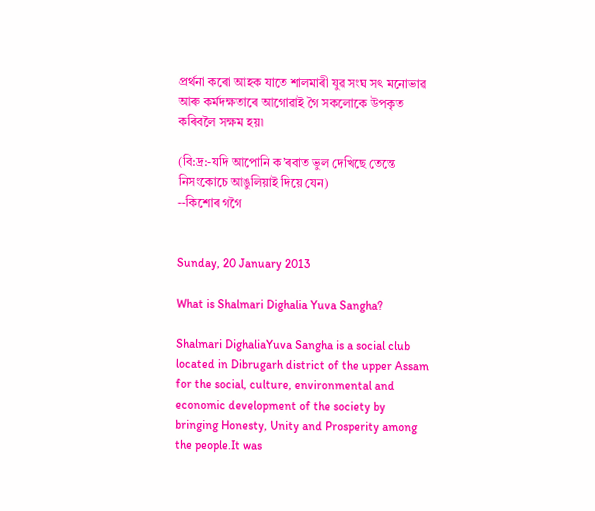প্ৰৰ্থনা কৰো আহক যাতে শালমাৰী যুৱ সংঘ সৎ মনোভাৱ আৰু কৰ্মদক্ষতাৰে আগোৱাই গৈ সকলোকে উপকৃত কৰিবলৈ সক্ষম হয়৷

(বি:দ্ৰ:-যদি আপোনি ক’ৰবাত ভুল দেখিছে তেন্তে নিসংকোচে আঙুলিয়াই দিয়ে যেন)
--কিশোৰ গগৈ


Sunday, 20 January 2013

What is Shalmari Dighalia Yuva Sangha?

Shalmari DighaliaYuva Sangha is a social club located in Dibrugarh district of the upper Assam for the social, culture, environmental and economic development of the society by bringing Honesty, Unity and Prosperity among the people.It was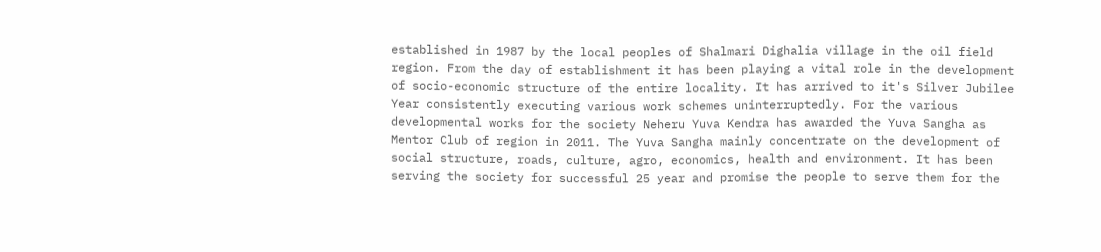established in 1987 by the local peoples of Shalmari Dighalia village in the oil field region. From the day of establishment it has been playing a vital role in the development of socio-economic structure of the entire locality. It has arrived to it's Silver Jubilee Year consistently executing various work schemes uninterruptedly. For the various developmental works for the society Neheru Yuva Kendra has awarded the Yuva Sangha as Mentor Club of region in 2011. The Yuva Sangha mainly concentrate on the development of social structure, roads, culture, agro, economics, health and environment. It has been serving the society for successful 25 year and promise the people to serve them for the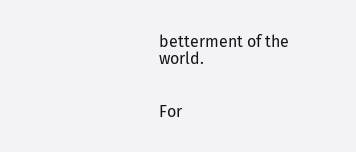betterment of the world.


For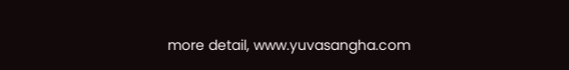more detail, www.yuvasangha.com